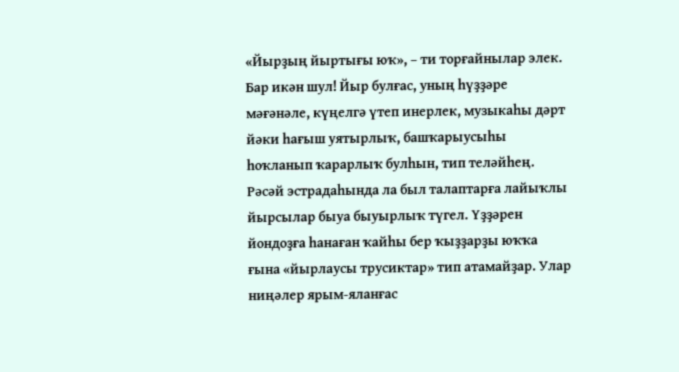«Йырҙың йыртығы юҡ», – ти торғайнылар элек. Бар икән шул! Йыр булғас, уның һүҙҙәре мәғәнәле, күңелгә үтеп инерлек, музыкаһы дәрт йәки һағыш уятырлыҡ, башҡарыусыһы һоҡланып ҡарарлыҡ булһын, тип теләйһең. Рәсәй эстрадаһында ла был талаптарға лайыҡлы йырсылар быуа быуырлыҡ түгел. Үҙҙәрен йондоҙға һанаған ҡайһы бер ҡыҙҙарҙы юҡҡа ғына «йырлаусы трусиктар» тип атамайҙар. Улар ниңәлер ярым-яланғас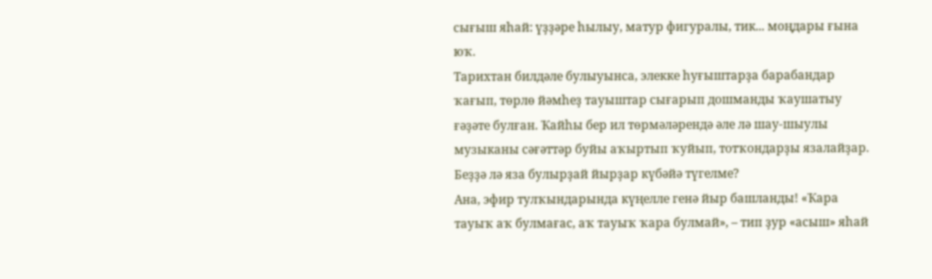сығыш яһай: үҙҙәре һылыу, матур фигуралы, тик... моңдары ғына юҡ.
Тарихтан билдәле булыуынса, элекке һуғыштарҙа барабандар ҡағып, төрлө йәмһеҙ тауыштар сығарып дошманды ҡаушатыу ғәҙәте булған. Ҡайһы бер ил төрмәләрендә әле лә шау-шыулы музыканы сәғәттәр буйы аҡыртып ҡуйып, тотҡондарҙы язалайҙар. Беҙҙә лә яза булырҙай йырҙар күбәйә түгелме?
Ана, эфир тулҡындарында күңелле генә йыр башланды! «Ҡара тауыҡ аҡ булмағас, аҡ тауыҡ ҡара булмай», – тип ҙур «асыш» яһай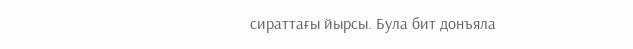сираттағы йырсы. Була бит донъяла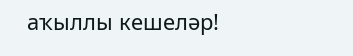аҡыллы кешеләр!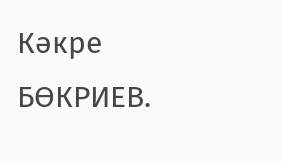Кәкре БӨКРИЕВ.